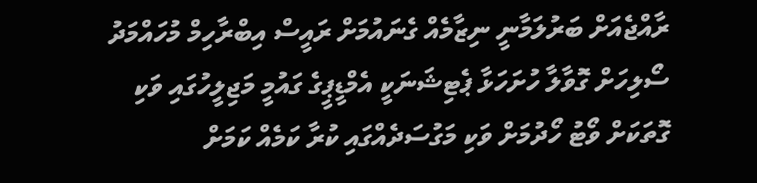ރާއްޖެއަށް ބަރުލަމާނީ ނިޒާމެއް ގެނައުމަށް ރައީސް އިބްރާހިމް މުހައްމަދު ސޯލިހަށް ގޮވާލާ ހުށަހަޅާ ޕެޓިޝަނަކީ އެމްޑީޕީގެ ގައުމީ މަޖިލީހުގައި ވަކި ގޮތަކަށް ވޯޓު ހޯދުމަށް ވަކި މަގުސަދެއްގައި ކުރާ ކަމެއް ކަމަށް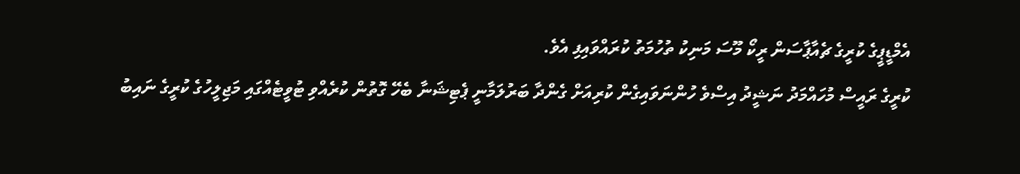އެމްޑީޕީގެ ކުރީގެ ޗެއާޕާސަން ރީކޯ މޫސަ މަނިކު ތުހުމަތު ކުރައްވައިފި އެވެ.
ކުރީގެ ރައީސް މުހައްމަދު ނަޝީދު އިސްވެ ހުންނަވައިގެން ކުރިއަށް ގެންދާ ބަރުލަމާނީ ޕެޓިޝަނާ ބެހޭ ގޮތުން ކުރެއްވި ޓުވީޓެއްގައި މަޖިލީހުގެ ކުރީގެ ނައިބު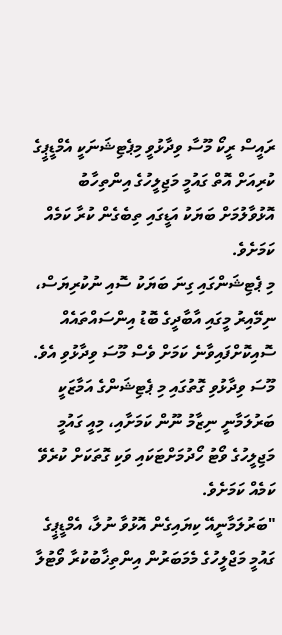ރައީސް ރީކޯ މޫސާ ވިދާޅުވީ މިޕެޓިޝަނަކީ އެމްޑީޕީގެ ކުރިއަށް އޮތް ގައުމީ މަޖިލީހުގެ އިންތިހާބު އޮޅުވާލުމަށް ބަޔަކު އަޑީގައި ތިބެގެން ކުރާ ކަމެއް ކަމަށެވެ.
މި ޕެޓިޝަންގައި ގިނަ ބަޔަކު ސޮއި ނުކުރިޔަސް، ނިމޭއިރު މީގައި އާބާދީގެ ބޮޑު އިންސައްތައެއް ސޮއިކޮށްފައިވާނެ ކަމަށް ވެސް މޫސަ ވިދާޅުވި އެވެ.
މޫސަ ވިދާޅުވި ގޮތުގައި މި ޕެޓިޝަންގެ އަމާޒަކީ ބަރުލަމާނީ ނިޒާމު ނޫން ކަމަށާއި، މިއީ ގައުމީ މަޖިލީހުގެ ވޯޓު ހޯދުމަށްޓަކައި ވަކި ގޮތަކަށް ކުރެވޭ ކަމެއް ކަމަށެވެ.
"ބަރުލަމާނީއޭ ކިޔައިގެން އޮޅުވާ ނުލާ، އެމްޑީޕީގެ ގައުމީ މަޖްލީހުގެ މެމަބަރުން އިންތިޚާބުކުރާ ވޯޓުލާ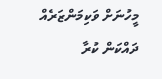މީހުނަށް ވަކިމަންޒަރެއް ދައްކަން ކުރާ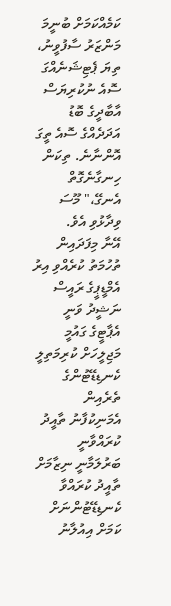ކަމެއްކަމަށް ބުނީމަ މަންޒަރު ސާފުވީނު، ތިޔަ ޕެޓިޝަނެއްގަ ސޮއެ ނުކުރިޔަސް އާބާދީގެ ބޮޑު އަދަދެއްގެ ސޮއެ ތީގަ އޮންނާނެ. ތިކަން ހިނގާނެގޮތް އެނގޭ،" މޫސަ ވިދާޅުވި އެވެ.
އޭނާ މިފަދައިން ތުހުމަތު ކުރެއްވި އިރު އެމްޑީޕީގެ ރައީސް ނަޝީދު ވަނީ އެޕާޓީގެ ގައުމީ މަޖިލީހަށް ކުރިމަތިލީ ކެނޑިޑޭޓުންގެ ތެރެއިން އެމަނިކުފާނު ތާއީދު ކުރައްވާނީ ބަރުލަމާނީ ނިޒާމަށް ތާއީދު ކުރައްވާ ކެނޑިޑޭޓުންނަށް ކަމަށް އިއުލާނު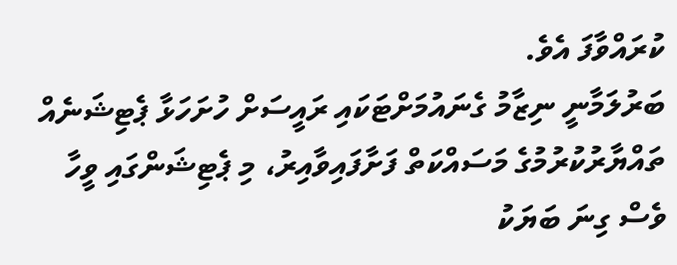ކުރައްވާފަ އެވެ.
ބަރުލަމާނީ ނިޒާމު ގެނައުމަށްޓަކައި ރައީސަށް ހުށަހަޅާ ޕެޓިޝަނެއް ތައްޔާރުކުރުމުގެ މަސައްކަތް ފަށާފައިވާއިރު، މި ޕެޓިޝަންގައި ވީހާ ވެސް ގިނަ ބަޔަކު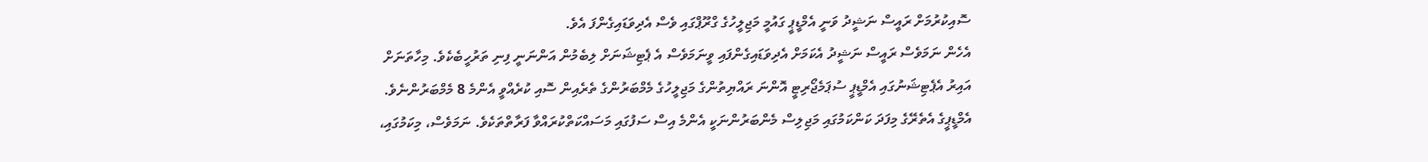ސޮއިކުރުމަށް ރައީސް ނަޝީދު ވަނީ އެމްޑީޕީ ގައުމީ މަޖިލީހުގެ ގްރޫޕްގައި ވެސް އެދިވަޑައިގެންފަ އެވެ.
އެހެން ނަމަވެސް ރައީސް ނަޝީދު އެކަމަށް އެދިވަޑައިގެންފައި ވީނަމަވެސް އެ ޕެޓިޝަނަށް ލިބެމުން އަންނަނީ ފިނި ތަރުހީބެކެވެ. މިހާތަނަށް އައިރު އެޕެޓިޝަނުގައި އެމްޑީޕީ ސުޕަމެޖޯރިޓީ އޮންނަ ރައްޔިތުންގެ މަޖިލީހުގެ މެމްބަރުންގެ ތެރެއިން ސޮއި ކުރެއްވީ އެންމެ 8 މެމްބަރުންނެވެ.
އެމްޑީޕީގެ އެތެރޭގެ މިފަދަ ކަންކަމުގައި މަޖިލިސް މެންބަރުންނަކީ އެންމެ އިސް ސަފުގައި މަސައްކަތްކުރައްވާ ފަރާތްތަކެވެ. ނަމަވެސް، މިކަމުގައި،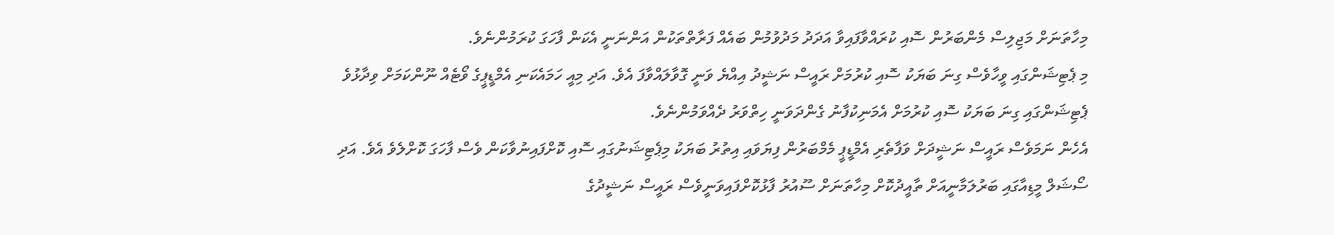މިހާތަނަށް މަޖިލިސް މެންބަރުން ސޮއި ކުރައްވާފައިވާ އަދަދު މަދުވުމުން ބައެއް ފަރާތްތަކުން އަންނަނީ އެކަން ފާހަގަ ކުރަމުންނެވެ.
މި ޕެޓިޝަންގައި ވީހާވެސް ގިނަ ބަޔަކު ސޮއި ކުރުމަށް ރައީސް ނަޝީދު އިއްޔެ ވަނީ ގޮވާލައްވާފަ އެވެ. އަދި މިއީ ހަމައެކަނި އެމްޑީޕީގެ ވޯޓެއް ނޫންކަމަށް ވިދާޅުވެ ޕެޓިޝަންގައި ގިނަ ބަޔަކު ސޮއި ކުރުމަށް އެމަނިކުފާނު ގެންދަވަނީ ހިތްވަރު ދެއްވަމުންނެވެ.
އެހެން ނަމަވެސް ރައީސް ނަޝީދަށް ވަފާތެރި އެމްޑީޕީ މެމްބަރުން ފިޔަވައި އިތުރު ބަޔަކު މިޕެޓިޝަނުގައި ސޮއި ކޮށްފައިނުވާކަން ވެސް ފާހަގަ ކޮށްލެވެ އެވެ. އަދި ސޯޝަލް މީޑިއާގައި ބަރުލަމާނީއަށް ތާއީދުކޮށް މިހާތަނަށް ސޫއުރު ފާޅުކޮށްފައިވަނީވެސް ރައީސް ނަޝީދުގެ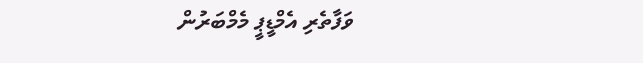ވަފާތެރި އެމްޑީޕީ މެމްބަރުން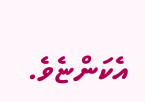އެކަންޏެވެ.